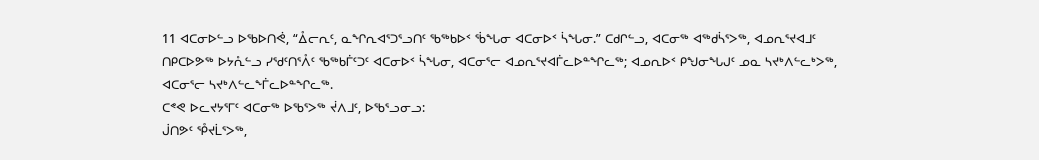11 ᐊᑕᓂᐅᓪᓗ ᐅᖃᐅᑎᕚ, “ᐂᓕᕆᑦ, ᓇᖏᕆᐊᕐᑐᕐᓗᑎᑦ ᖃᖅᑲᐅᑉ ᖄᖓᓂ ᐊᑕᓂᐅᑉ ᓵᖓᓂ.” ᑕᑯᒋᓪᓗ, ᐊᑕᓂᖅ ᐊᖅᑯᓵᕐᐳᖅ, ᐊᓄᕆᕐᔪᐊᒧᑦ ᑎᑭᑕᐅᕗᖅ ᐅᔭᕅᓪᓗ ᓯᖁᑦᑎᕐᐰᑦ ᖃᖅᑲᒦᑦᑐᑦ ᐊᑕᓂᐅᑉ ᓵᖓᓂ, ᐊᑕᓂᕐᓕ ᐊᓄᕆᕐᔪᐊᒦᓚᐅᓐᖏᓚᖅ; ᐊᓄᕆᐅᑉ ᑭᖑᓂᖓᒍᑦ ᓄᓇ ᓴᔪᒃᐱᓪᓚᒃᐳᖅ, ᐊᑕᓂᕐᓕ ᓴᔪᒃᐱᓪᓚᖕᒦᓚᐅᓐᖏᓚᖅ.
ᑕᕝᕙ ᐅᓚᔪᔭᕐᒥᑦ ᐊᑕᓂᖅ ᐅᖃᕐᐳᖅ ᔫᐱᒧᑦ, ᐅᖃᕐᓗᓂᓗ:
ᒎᑎᕗᑦ ᕾᔪᒫᕐᐳᖅ,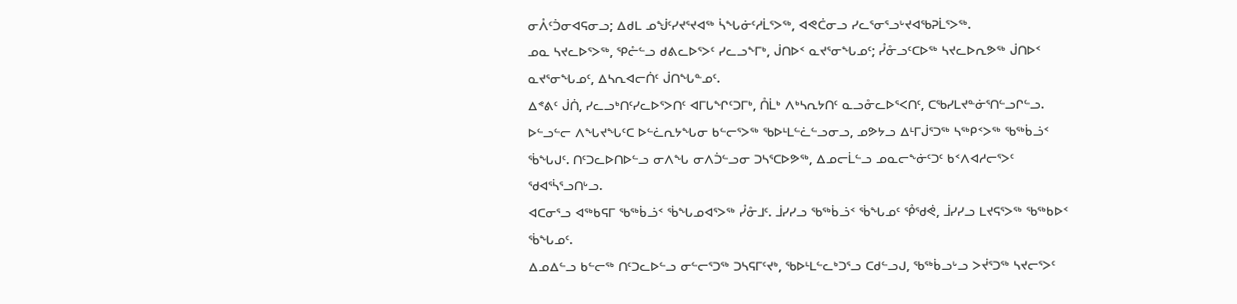ᓂᐰᑦᑑᓂᐊᕋᓂᓗ; ᐃᑯᒪ ᓄᖒᑦᓯᔪᕐᔪᐊᖅ ᓵᖓᓃᑦᓱᒫᕐᐳᖅ, ᐊᕙᑖᓂᓗ ᓯᓚᕐᓂᕐᓗᒡᔪᐊᖃᕈᒫᕐᐳᖅ.
ᓄᓇ ᓴᔪᓚᐅᕐᐳᖅ, ᕿᓔᓪᓗ ᑯᕕᓚᐅᕐᐳᑦ ᓯᓚᓗᖕᒥᒃ, ᒎᑎᐅᑉ ᓇᔪᕐᓂᖓᓄᑦ; ᓮᓁᓗᑦᑕᐅᖅ ᓴᔪᓚᐅᕆᕗᖅ ᒎᑎᐅᑉ ᓇᔪᕐᓂᖓᓄᑦ, ᐃᓴᕆᐊᓕᑏᑦ ᒎᑎᖓᓐᓄᑦ.
ᐃᕝᕕᑦ ᒎᑏ, ᓯᓚᓗᒃᑎᑦᓯᓚᐅᕐᐳᑎᑦ ᐊᒥᒐᖏᑦᑐᒥᒃ, ᑍᒫᒃ ᐱᒃᓴᕆᔭᑎᑦ ᓇᓗᓁᓚᐅᕐᐸᑎᑦ, ᑕᖃᓯᒪᔪᓐᓃᕐᑎᓪᓗᒋᓪᓗ.
ᐅᓪᓗᓪᓕ ᐱᖓᔪᖓᑦᑕ ᐅᓪᓛᕆᔭᖓᓂ ᑲᓪᓕᕐᐳᖅ ᖃᐅᒻᒪᓪᓛᓪᓗᓂᓗ, ᓄᕗᔭᓗ ᐃᒻᒥᒎᕐᑐᖅ ᓴᖅᑭᑉᐳᖅ ᖃᖅᑳᓘᑉ ᖄᖓᒍᑦ. ᑎᑦᑐᓚᐅᑎᐅᓪᓗ ᓂᐱᖓ ᓂᐱᑑᓪᓗᓂ ᑐᓴᕐᑕᐅᕗᖅ, ᐃᓄᓕᒫᓪᓗ ᓄᓇᓕᖕᓃᑦᑐᑦ ᑲᑉᐱᐊᓱᓕᕐᐳᑦ ᖁᐊᕐᓵᕐᓗᑎᒡᓗ.
ᐊᑕᓂᕐᓗ ᐊᖅᑲᕋᒥ ᖃᖅᑳᓘᑉ ᖄᖓᓄᐊᕐᐳᖅ ᓮᓁᒧᑦ. ᒨᓯᓯᓗ ᖃᖅᑳᓘᑉ ᖄᖓᓄᑦ ᕾᖁᕚ, ᒨᓯᓯᓗ ᒪᔪᕋᕐᐳᖅ ᖃᖅᑲᐅᑉ ᖄᖓᓄᑦ.
ᐃᓄᐃᓪᓗ ᑲᓪᓕᖅ ᑎᑦᑐᓚᐅᓪᓗ ᓂᓪᓕᕐᑐᖅ ᑐᓴᕋᒥᑦᔪᒃ, ᖃᐅᒻᒪᓪᓚᒃᑐᕐᓗ ᑕᑯᓪᓗᒍ, ᖃᖅᑳᓗᒡᓗ ᐳᔫᕐᑐᖅ ᓴᔪᓕᕐᐳᑦ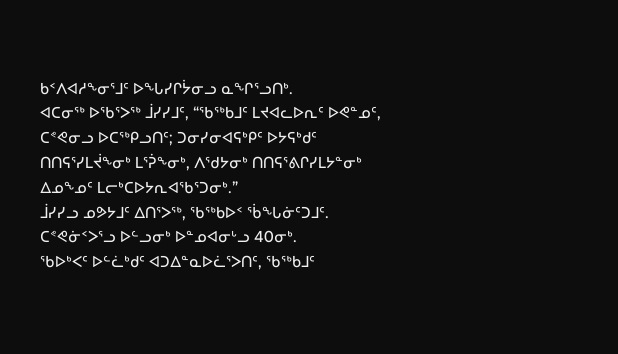ᑲᑉᐱᐊᓱᖕᓂᕐᒧᑦ ᐅᖓᓯᒋᔮᓂᓗ ᓇᖏᕐᓗᑎᒃ.
ᐊᑕᓂᖅ ᐅᖃᕐᐳᖅ ᒨᓯᓯᒧᑦ, “ᖃᖅᑲᒧᑦ ᒪᔪᐊᓚᐅᕆᑦ ᐅᕙᓐᓄᑦ, ᑕᕝᕙᓂᓗ ᐅᑕᖅᑭᓗᑎᑦ; ᑐᓂᓯᓂᐊᕋᒃᑭᑦ ᐅᔭᕋᒃᑯᑦ ᑎᑎᕋᕐᓯᒪᔫᖕᓂᒃ ᒪᕐᕉᖕᓂᒃ, ᐱᖁᔭᓂᒃ ᑎᑎᕋᕐᕕᒋᓯᒪᔭᓐᓂᒃ ᐃᓄᖕᓄᑦ ᒪᓕᒃᑕᐅᔭᕆᐊᖃᕐᑐᓂᒃ.”
ᒨᓯᓯᓗ ᓄᕗᔭᒧᑦ ᐃᑎᕐᐳᖅ, ᖃᖅᑲᐅᑉ ᖄᖓᓃᑦᑐᒧᑦ. ᑕᕝᕙᓃᑉᐳᕐᓗ ᐅᓪᓗᓂᒃ ᐅᓐᓄᐊᓂᒡᓗ 40ᓂᒃ.
ᖃᐅᒃᐸᑦ ᐅᓪᓛᒃᑯᑦ ᐊᑐᐃᓐᓇᐅᓛᕐᐳᑎᑦ, ᖃᖅᑲᒧᑦ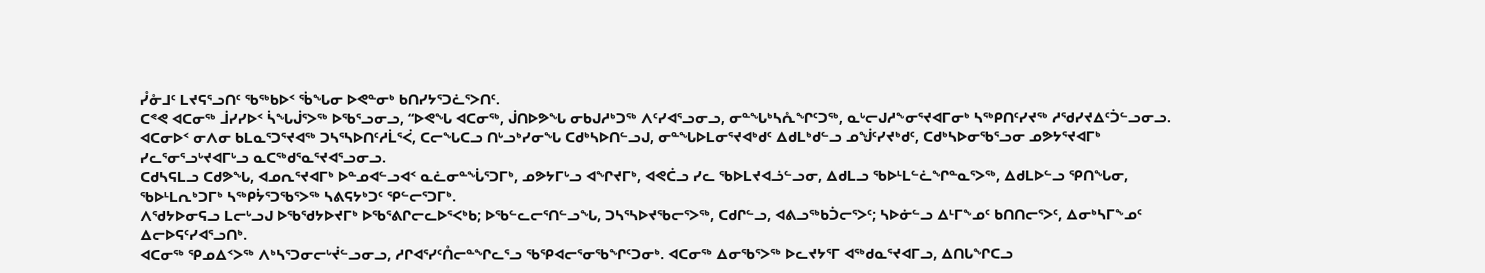ᓮᓁᒧᑦ ᒪᔪᕋᕐᓗᑎᑦ ᖃᖅᑲᐅᑉ ᖄᖓᓂ ᐅᕙᓐᓂᒃ ᑲᑎᓯᔭᕐᑐᓛᕐᐳᑎᑦ.
ᑕᕝᕙ ᐊᑕᓂᖅ ᒨᓯᓯᐅᑉ ᓵᖓᒎᕐᐳᖅ ᐅᖃᕐᓗᓂᓗ, “ᐅᕙᖓ ᐊᑕᓂᖅ, ᒎᑎᐅᕗᖓ ᓂᑲᒍᓱᒃᑐᖅ ᐱᑦᓯᐊᕐᓗᓂᓗ, ᓂᓐᖓᒃᓴᕅᖏᑦᑐᖅ, ᓇᒡᓕᒍᓱᖕᓂᕐᔪᐊᒥᓂᒃ ᓴᖅᑭᑎᑦᓯᔪᖅ ᓱᖁᓯᔪᐃᑦᑑᓪᓗᓂᓗ.
ᐊᑕᓂᐅᑉ ᓂᐱᓂ ᑲᒪᓇᕐᑐᕐᔪᐊᖅ ᑐᓴᕐᓴᐅᑎᑦᓱᒫᕐᐹ, ᑕᓕᖓᑕᓗ ᑎᒡᓗᒃᓯᓂᖓ ᑕᑯᒃᓴᐅᑎᓪᓗᒍ, ᓂᓐᖓᐅᒪᓂᕐᔪᐊᒃᑯᑦ ᐃᑯᒪᒃᑯᓪᓗ ᓄᖒᑦᓯᔪᒃᑯᑦ, ᑕᑯᒃᓴᐅᓂᖃᕐᓗᓂ ᓄᕗᔭᕐᔪᐊᒥᒃ ᓯᓚᕐᓂᕐᓗᒡᔪᐊᒥᒡᓗ ᓇᑕᖅᑯᕐᓇᕐᔪᐊᕐᓗᓂᓗ.
ᑕᑯᓴᕋᒪᓗ ᑕᑯᕗᖓ, ᐊᓄᕆᕐᔪᐊᒥᒃ ᐅᓐᓄᐊᓪᓗᐊᑉ ᓇᓛᓂᓐᖔᕐᑐᒥᒃ, ᓄᕗᔭᒥᒡᓗ ᐊᖏᔪᒥᒃ, ᐊᕙᑖᓗ ᓯᓚ ᖃᐅᒪᔪᐊᓘᓪᓗᓂ, ᐃᑯᒪᓗ ᖃᐅᒻᒪᓪᓛᖏᓐᓇᕐᐳᖅ, ᐃᑯᒪᐅᓪᓗ ᕿᑎᖓᓂ, ᖃᐅᒻᒪᕆᒃᑐᒥᒃ ᓴᖅᑭᔮᕐᑐᖃᕐᐳᖅ ᓴᕕᕋᔭᒃᑐᑦ ᕿᓪᓕᕐᑐᒥᒃ.
ᐱᖁᔭᐅᓂᕋᓗ ᒪᓕᒡᓗᒍ ᐅᖃᖁᔭᐅᔪᒥᒃ ᐅᖃᕐᕕᒋᓕᓚᐅᕐᐸᒃᑲ; ᐅᖃᓪᓚᓕᕐᑎᓪᓗᖓ, ᑐᓴᕐᓴᐅᔪᖃᓕᕐᐳᖅ, ᑕᑯᒋᓪᓗ, ᐊᕕᓗᖅᑲᑑᓕᕐᐳᑦ; ᓴᐅᓃᓪᓗ ᐃᒻᒥᖕᓄᑦ ᑲᑎᑎᓕᕐᐳᑦ, ᐃᓂᒃᓴᒥᖕᓄᑦ ᐃᓕᐅᕋᑦᓯᐊᕐᓗᑎᒃ.
ᐊᑕᓂᖅ ᕿᓄᐃᑉᐳᖅ ᐱᒃᓴᕐᑐᓂᓕᒡᔫᓪᓗᓂᓗ, ᓱᒋᐊᕐᓯᑦᑍᓕᓐᖏᓚᕐᓗ ᖃᕿᐊᓕᕐᓂᖃᖏᑦᑐᓂᒃ. ᐊᑕᓂᖅ ᐃᓂᖃᕐᐳᖅ ᐅᓚᔪᔭᕐᒥ ᐊᖅᑯᓇᕐᔪᐊᒥᓗ, ᐃᑎᒐᖏᑕᓗ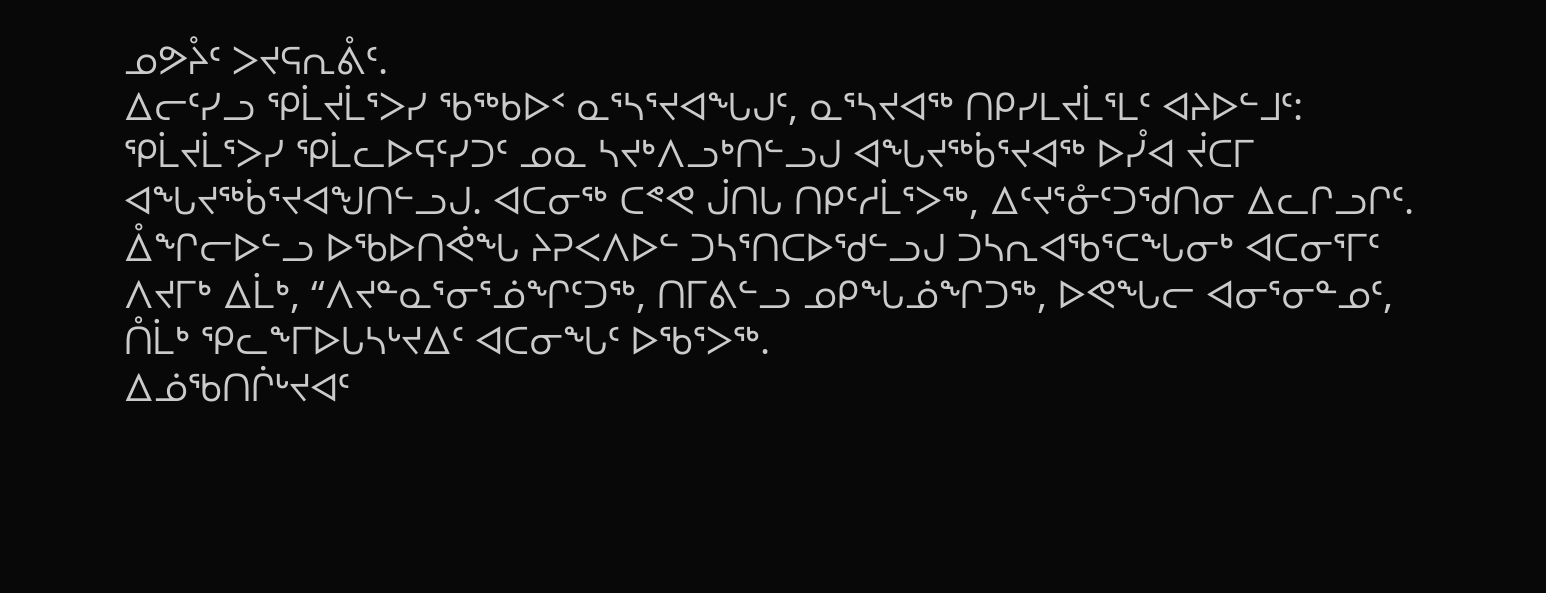ᓄᕗᔧᑦ ᐳᔪᕋᕆᕔᑦ.
ᐃᓕᑦᓯᓗ ᕿᒫᔪᒫᕐᐳᓯ ᖃᖅᑲᐅᑉ ᓇᕐᓴᕐᔪᐊᖓᒍᑦ, ᓇᕐᓴᔪᐊᖅ ᑎᑭᓯᒪᔪᒫᕐᒪᑦ ᐊᔨᐅᓪᒧᑦ: ᕿᒫᔪᒫᕐᐳᓯ ᕿᒫᓚᐅᕋᑦᓯᑐᑦ ᓄᓇ ᓴᔪᒃᐱᓗᒃᑎᓪᓗᒍ ᐊᖓᔪᖅᑳᕐᔪᐊᖅ ᐅᓮᐊ ᔫᑕᒥ ᐊᖓᔪᖅᑳᕐᔪᐊᖑᑎᓪᓗᒍ. ᐊᑕᓂᖅ ᑕᕝᕙ ᒎᑎᒐ ᑎᑭᑦᓱᒫᕐᐳᖅ, ᐃᑦᔪᕐᓁᑦᑐᖁᑎᓂ ᐃᓚᒋᓗᒋᑦ.
ᐂᖏᓕᐅᓪᓗ ᐅᖃᐅᑎᕚᖓ ᔨᕈᐸᐱᐅᓪ ᑐᓴᕐᑎᑕᐅᖁᓪᓗᒍ ᑐᓴᕆᐊᖃᕐᑕᖓᓂᒃ ᐊᑕᓂᕐᒥᑦ ᐱᔪᒥᒃ ᐃᒫᒃ, “ᐱᔪᓐᓇᕐᓂᕐᓅᖏᑦᑐᖅ, ᑎᒥᕕᓪᓗ ᓄᑭᖓᓅᖏᑐᖅ, ᐅᕙᖓᓕ ᐊᓂᕐᓂᓐᓄᑦ, ᑍᒫᒃ ᕿᓚᖕᒥᐅᒐᓴᒡᔪᐃᑦ ᐊᑕᓂᖓᑦ ᐅᖃᕐᐳᖅ.
ᐃᓅᖃᑎᒌᒡᔪᐊᑦ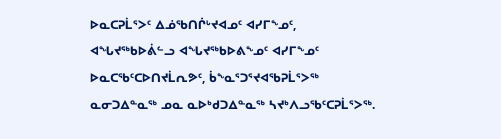ᐅᓇᑕᕈᒫᕐᐳᑦ ᐃᓅᖃᑎᒌᒡᔪᐊᓄᑦ ᐊᓯᒥᖕᓄᑦ, ᐊᖓᔪᖅᑲᐅᕖᓪᓗ ᐊᖓᔪᖅᑲᐅᕕᖕᓄᑦ ᐊᓯᒥᖕᓄᑦ ᐅᓇᑕᖃᑦᑕᐅᑎᔪᒫᕆᕗᑦ, ᑳᖕᓇᕐᑐᕐᔪᐊᖃᕈᒫᕐᐳᖅ ᓇᓂᑐᐃᓐᓇᖅ ᓄᓇ ᓇᐅᒃᑯᑐᐃᓐᓇᖅ ᓴᔪᒃᐱᓗᖃᑦᑕᕈᒫᕐᐳᖅ.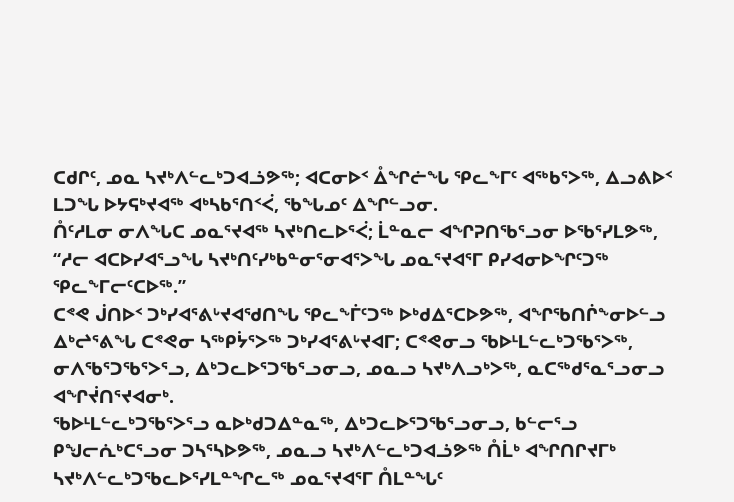ᑕᑯᒋᑦ, ᓄᓇ ᓴᔪᒃᐱᓪᓚᒃᑐᐊᓘᕗᖅ; ᐊᑕᓂᐅᑉ ᐂᖏᓖᖓ ᕿᓚᖕᒥᑦ ᐊᖅᑲᕐᐳᖅ, ᐃᓗᕕᐅᑉ ᒪᑐᖓ ᐅᔭᕋᒃᔪᐊᖅ ᐊᒃᓴᑲᕐᑎᑉᐹ, ᖃᖓᓄᑦ ᐃᖏᓪᓗᓂ.
ᑍᑦᓱᒪᓂ ᓂᐱᖓᑕ ᓄᓇᕐᔪᐊᖅ ᓴᔪᒃᑎᓚᐅᕐᐹ; ᒫᓐᓇᓕ ᐊᖏᕈᑎᖃᕐᓗᓂ ᐅᖃᕐᓯᒪᕗᖅ, “ᓱᓕ ᐊᑕᐅᓯᐊᕐᓗᖓ ᓴᔪᒃᑎᑦᓯᒃᑲᓐᓂᕐᓂᐊᕐᐳᖓ ᓄᓇᕐᔪᐊᕐᒥ ᑭᓯᐊᓂᐅᖏᑦᑐᖅ ᕿᓚᖕᒥᓕᑦᑕᐅᖅ.”
ᑕᕝᕙ ᒎᑎᐅᑉ ᑐᒃᓯᐊᕐᕕᒡᔪᐊᖁᑎᖓ ᕿᓚᖕᒦᑦᑐᖅ ᐅᒃᑯᐃᕐᑕᐅᕗᖅ, ᐊᖏᖃᑎᒌᖕᓂᐅᓪᓗ ᐃᒃᖠᕐᕕᖓ ᑕᕝᕙᓂ ᓴᖅᑭᔮᕐᐳᖅ ᑐᒃᓯᐊᕐᕕᒡᔪᐊᒥ; ᑕᕝᕙᓂᓗ ᖃᐅᒻᒪᓪᓚᒃᑐᖃᕐᐳᖅ, ᓂᐱᖃᕐᑐᖃᕐᐳᕐᓗ, ᐃᒃᑐᓚᐅᕐᑐᖃᕐᓗᓂᓗ, ᓄᓇᓗ ᓴᔪᒃᐱᓗᒃᐳᖅ, ᓇᑕᖅᑯᕐᓇᕐᓗᓂᓗ ᐊᖏᔫᑎᕐᔪᐊᓂᒃ.
ᖃᐅᒻᒪᓪᓚᒃᑐᖃᕐᐳᕐᓗ ᓇᐅᒃᑯᑐᐃᓐᓇᖅ, ᐃᒃᑐᓚᐅᕐᑐᖃᕐᓗᓂᓗ, ᑲᓪᓕᕐᓗ ᑭᖑᓕᕇᒃᑕᕐᓗᓂ ᑐᓴᕐᓴᐅᕗᖅ, ᓄᓇᓗ ᓴᔪᒃᐱᓪᓚᒃᑐᐊᓘᕗᖅ ᑍᒫᒃ ᐊᖏᑎᒋᔪᒥᒃ ᓴᔪᒃᐱᓪᓚᒃᑐᖃᓚᐅᕐᓯᒪᓐᖏᓚᖅ ᓄᓇᕐᔪᐊᕐᒥ ᑍᒪᓐᖓᑦ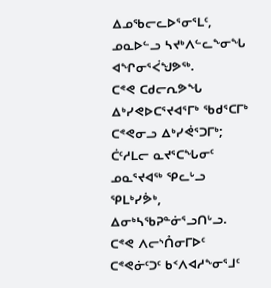ᐃᓄᖃᓕᓚᐅᕐᓂᕐᒪᑦ, ᓄᓇᐅᓪᓗ ᓴᔪᒃᐱᓪᓚᖕᓂᖓ ᐊᖏᓂᕐᐹᖑᕗᖅ.
ᑕᕝᕙ ᑕᑯᓕᕆᕗᖓ ᐃᒃᓯᕙᐅᑕᕐᔪᐊᕐᒥᒃ ᖃᑯᕐᑕᒥᒃ ᑕᕝᕙᓂᓗ ᐃᒃᓯᕚᕐᑐᒥᒃ; ᑖᑦᓱᒪᓕ ᓇᔪᕐᑕᖓᓂᑦ ᓄᓇᕐᔪᐊᖅ ᕿᓚᒡᓗ ᕿᒪᒃᓯᕘᒃ, ᐃᓂᒃᓴᖃᕈᓐᓃᕐᓗᑎᒡᓗ.
ᑕᕝᕙ ᐱᓕᔅᑍᓂᒥᐅᑦ ᑕᕝᕙᓃᑦᑐᑦ ᑲᑉᐱᐊᓱᖕᓂᕐᒧᑦ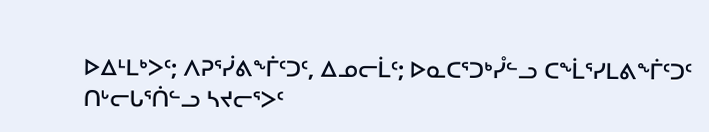ᐅᐃᒻᒪᒃᐳᑦ; ᐱᕈᕐᓰᕕᖕᒦᑦᑐᑦ, ᐃᓄᓕᒫᑦ; ᐅᓇᑕᕐᑐᒃᓮᓪᓗ ᑕᖕᒫᕐᓯᒪᕕᖕᒦᑦᑐᑦ ᑎᒡᓕᒐᕐᑏᓪᓗ ᓴᔪᓕᕐᐳᑦ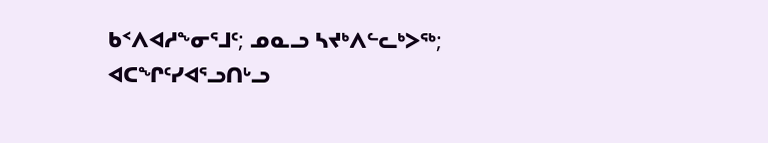ᑲᑉᐱᐊᓱᖕᓂᕐᒧᑦ; ᓄᓇᓗ ᓴᔪᒃᐱᓪᓚᒃᐳᖅ; ᐊᑕᖏᑦᓯᐊᕐᓗᑎᒡᓗ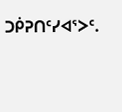ᑐᑮᕈᑎᑦᓯᐊᕐᐳᑦ.